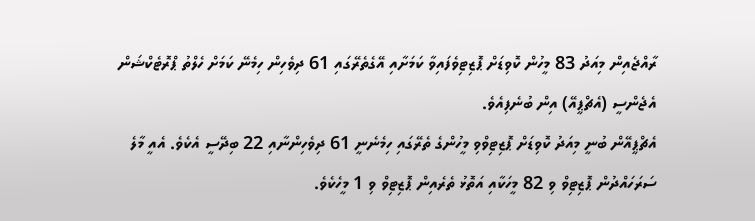ރާއްޖެއިން މިއަދު 83 މީހުން ކޮވިޑަށް ޕޮޒިޓިވެފައިވާ ކަމަށާއި އޭގެތެރޭގައި 61 ދިވެހިން ހިމެނޭ ކަމަށް ހެލްތު ޕްރޮޓެކްޝަން އެޖެންސީ (އެޗްޕީއޭ) އިން ބުނެފިއެވެ.
އެޗްޕީއޭން ބުނީ މިއަދު ކޮވިޑަށް ޕޮޒިޓިވްވި މީހުންގެ ތެރޭގައި ހިމެނެނީ 61 ދިވެހިންނާއި 22 ބިދޭސީ އެކެވެ. އެއީ މާލެ ސަރަހައްދުން ޕޮޒިޓިވް ވި 82 މީހަކާއި އަތޮޅު ތެރެއިން ޕޮޒިޓިވް ވި 1 މީހެކެވެ.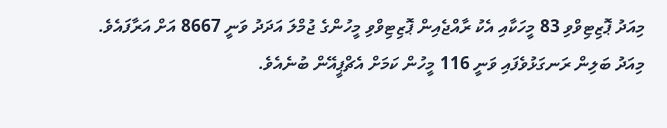މިއަދު ޕޮޒިޓިވްވި 83 މީހަކާއި އެކު ރާއްޖެއިން ޕޮޒިޓިވްވި މީހުންގެ ޖުމްލަ އަދަދު ވަނީ 8667 އަށް އަރާފައެވެ. މިއަދު ބަލިން ރަނގަޅުވެފައި ވަނީ 116 މީހުން ކަމަށް އެޗްޕީއޭން ބުނެއެވެ.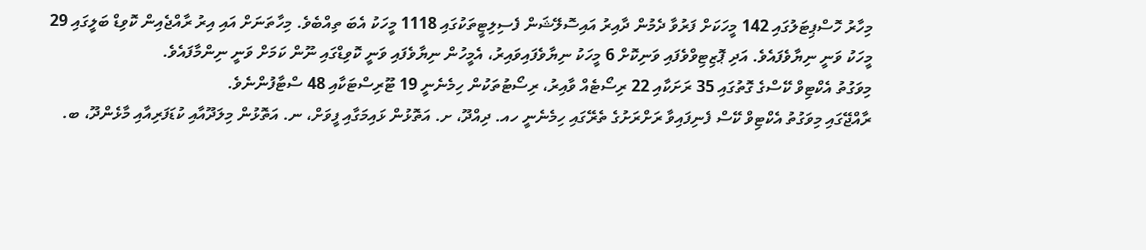މިހާރު ހޮސްޕިޓަލުގައި 142 މީހަކަށް ފަރުވާ ދެމުން ދާއިރު އައިސޮލޭޝަން ފެސިލިޓީތަކުގައި 1118 މީހަކު އެބަ ތިއްބެވެ. މިހާތަނަށް އައި އިރު ރާއްޖެއިން ކޮވިޑް ބަލީގައި 29 މީހަކު ވަނީ ނިޔާވެފައެވެ. އަދި ޕޮޒިޓިވްވެފައި ވަނިކޮށް 6 މީހަކު ނިޔާވެފައިވައިރު، އެމީހުން ނިޔާވެފައި ވަނީ ކޮވިޑްގައި ނޫން ކަމަށް ވަނީ ނިންމާފައެވެ.
މިވަގުތު އެކްޓިވް ކޭސްގެ ގޮތުގައި 35 ރަށަކާއި 22 ރިސޯޓެއް ވާއިރު، ރިސޯޓުތަކުން ހިމެނެނީ 19 ޓޫރިސްޓަކާއި 48 ސްޓާފުންނެވެ.
ރާއްޖޭގައި މިވަގުތު އެކްޓިވް ކޭސް ފެނިފައިވާ ރަށްރަށުގެ ތެރޭގައި ހިމެނެނީ ހއ. ދިއްދޫ، ށ. އަތޮޅުން ޅައިމަގާއި ފީވަށް، ނ. އަތޮޅުން މިލަދޫއާއި ކުޑަފަރިއާއި މާޅެންދޫ، ބ.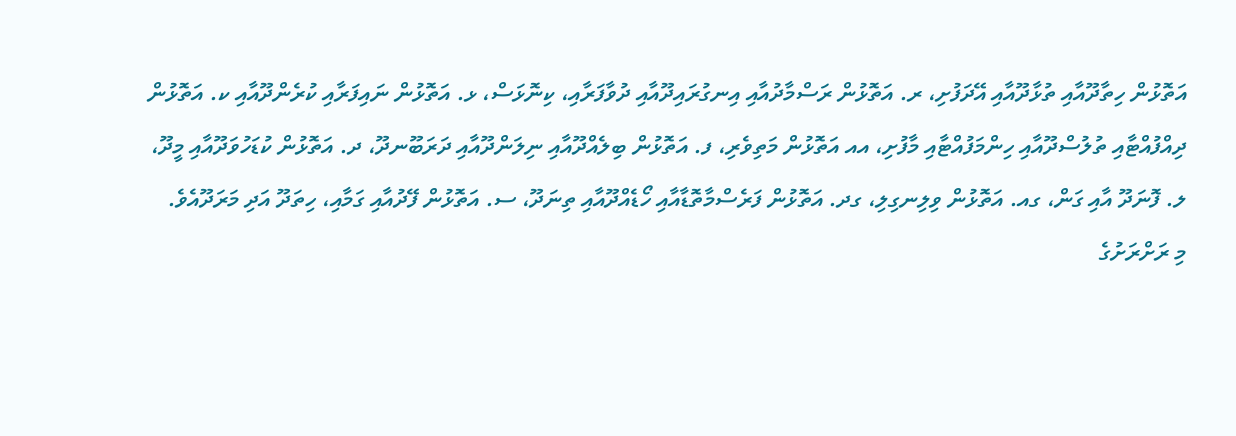އަތޮޅުން ހިތާދޫއާއި ތުޅާދޫއާއި އޭދަފުށި، ރ. އަތޮޅުން ރަސްމާދުއާއި އިނގުރައިދޫއާއި ދުވާފަރާއި، ކިނޮޅަސް، ޅ. އަތޮޅުން ނައިފަރާއި ކުރެންދޫއާއި ކ. އަތޮޅުން ދިއްފުއްޓާއި ތުލުސްދޫއާއި ހިންމަފުއްޓާއި މާފުށި، އއ އަތޮޅުން މަތިވެރި، ފ. އަތޮޅުން ބިލެއްދޫއާއި ނިލަންދޫއާއި ދަރަބޫނދޫ، ދ. އަތޮޅުން ކުޑަހުވަދޫއާއި މީދޫ، ލ. ފޮނަދޫ އާއި ގަން، ގއ. އަތޮޅުން ވިލިނގިލި، ގދ. އަތޮޅުން ފަރެސްމާތޮޑާއާއި ހޯޑެއްދޫއާއި ތިނަދޫ، ސ. އަތޮޅުން ފޭދުއާއި ގަމާއި، ހިތަދޫ އަދި މަރަދޫއެވެ.
މި ރަށްރަށުގެ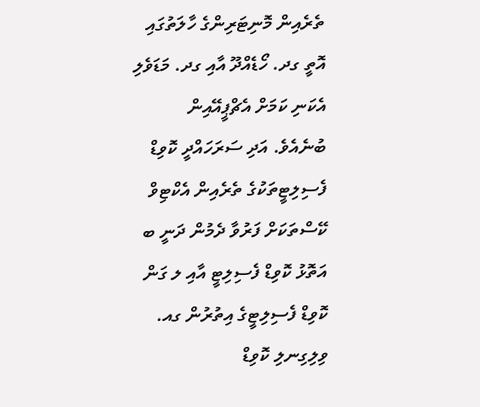ތެރެއިން މޮނިޓަރިންގެ ހާލަތުގައި އޮތީ ގދ. ހޯޑެއްދޫ އާއި ގދ. މަޑަވެލި އެކަނި ކަމަށް އެޗްޕީއޭއިން ބުނެއެވެ. އަދި ސަރަހައްދީ ކޮވިޑް ފެސިލިޓީތަކުގެ ތެރެއިން އެކްޓިވް ކޭސްތަކަށް ފަރުވާ ދެމުން ދަނީ ބ އަތޮޅު ކޮވިޑް ފެސިލިޓީ އާއި ލ ގަން ކޮވިޑް ފެސިލިޓީގެ އިތުރުން ގއ. ވިލިގިނލި ކޮވިޑް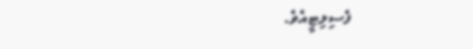ފެސިލިޓީއެވެ.